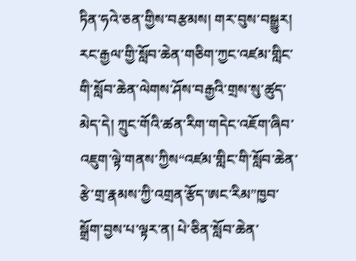ཏིན་ཧའེ་ཅན་གྱིས་བརྩམས། གར་བུས་བསྒྱུར།
རང་རྒྱལ་གྱི་སློབ་ཆེན་གཅིག་ཀྱང་འཛམ་གླིང་གི་སློབ་ཆེན་ལེགས་ཤོས་བརྒྱའི་གྲས་སུ་ཚུད་མེད་དེ། ཀྲུང་གོའི་ཚན་རིག་གདེང་འཇོག་ཞིབ་འཇུག་ལྟེ་གནས་ཀྱིས“འཛམ་གླིང་གི་སློབ་ཆེན་རྩེ་གྲ་རྣམས་ཀྱི་འགྲན་རྩོད་ཨང་རིམ”ཁྱབ་སྒྲོག་བྱས་པ་ལྟར་ན། པེ་ཅིན་སློབ་ཆེན་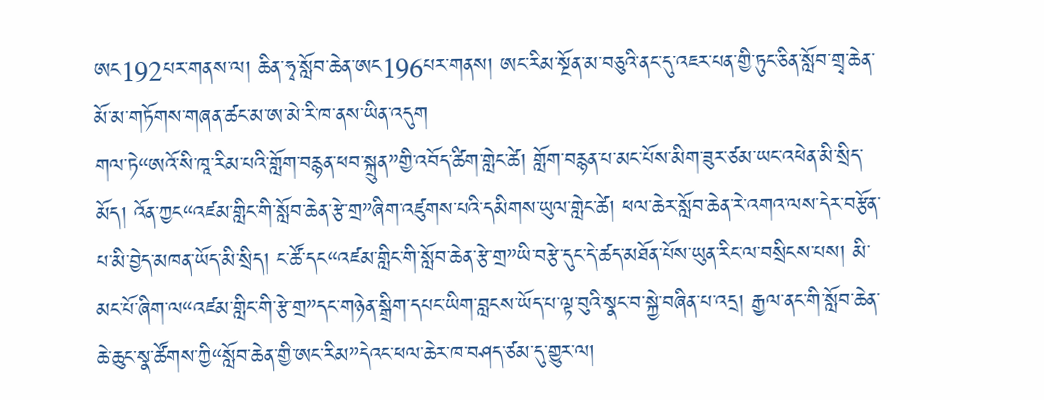ཨང192པར་གནས་ལ། ཆིན་ཧྭ་སློབ་ཆེན་ཨང196པར་གནས། ཨང་རིམ་སྔོན་མ་བཅུའི་ནང་དུ་འཇར་པན་གྱི་ཏུང་ཅིན་སློབ་གྲྭ་ཆེན་མོ་མ་གཏོགས་གཞན་ཚང་མ་ཨ་མེ་རི་ཁ་ནས་ཡིན་འདུག
གལ་ཏེ“ཨའོ་སི་ཁཱ་རིམ་པའི་གློག་བརྙན་ཕབ་སྐྲུན”གྱི་འབོད་ཚིག་གླེང་ཚེ། གློག་བརྙན་པ་མང་པོས་མིག་ཟུར་ཙམ་ཡང་འཕེན་མི་སྲིད་མོད། འོན་ཀྱང“འཛམ་གླིང་གི་སློབ་ཆེན་རྩེ་གྲ”ཞིག་འཛུགས་པའི་དམིགས་ཡུལ་གླེང་ཚེ། ཕལ་ཆེར་སློབ་ཆེན་རེ་འགའ་ལས་དེར་བརྩོན་པ་མི་བྱེད་མཁན་ཡོད་མི་སྲིད། ང་ཚོ་དང“འཛམ་གླིང་གི་སློབ་ཆེན་རྩེ་གྲ”ཡི་བརྩེ་དུང་དེ་ཚད་མཐོན་པོས་ཡུན་རིང་ལ་བསྲིངས་པས། མི་མང་པོ་ཞིག་ལ“འཛམ་གླིང་གི་རྩེ་གྲ”དང་གཉེན་སྒྲིག་དཔང་ཡིག་བླངས་ཡོད་པ་ལྟ་བུའི་སྣང་བ་སྐྱེ་བཞིན་པ་འདྲ། རྒྱལ་ནང་གི་སློབ་ཆེན་ཆེ་ཆུང་སྣ་ཚོགས་ཀྱི“སློབ་ཆེན་གྱི་ཨང་རིམ”དེའང་ཕལ་ཆེར་ཁ་བཤད་ཙམ་དུ་གྱུར་ལ།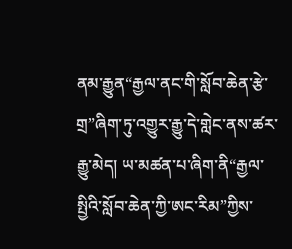ནམ་རྒྱུན“རྒྱལ་ནང་གི་སློབ་ཆེན་རྩེ་གྲ”ཞིག་ཏུ་འགྱུར་རྒྱུ་དེ་གླེང་ནས་ཚར་རྒྱུ་མེད། ཡ་མཚན་པ་ཞིག་ནི“རྒྱལ་སྤྱིའི་སློབ་ཆེན་ཀྱི་ཨང་རིམ”ཀྱིས་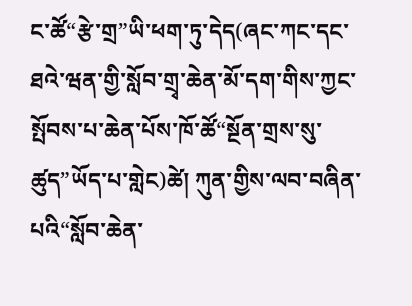ང་ཚོ“རྩེ་གྲ”ཡི་ཕག་ཏུ་དེད(ཞང་ཀང་དང་ཐའེ་ཝན་གྱི་སློབ་གྲྭ་ཆེན་མོ་དག་གིས་ཀྱང་སྤོབས་པ་ཆེན་པོས་ཁོ་ཚོ“སྔོན་གྲས་སུ་ཚུད”ཡོད་པ་གླེང)ཚེ། ཀུན་གྱིས་ལབ་བཞིན་པའི“སློབ་ཆེན་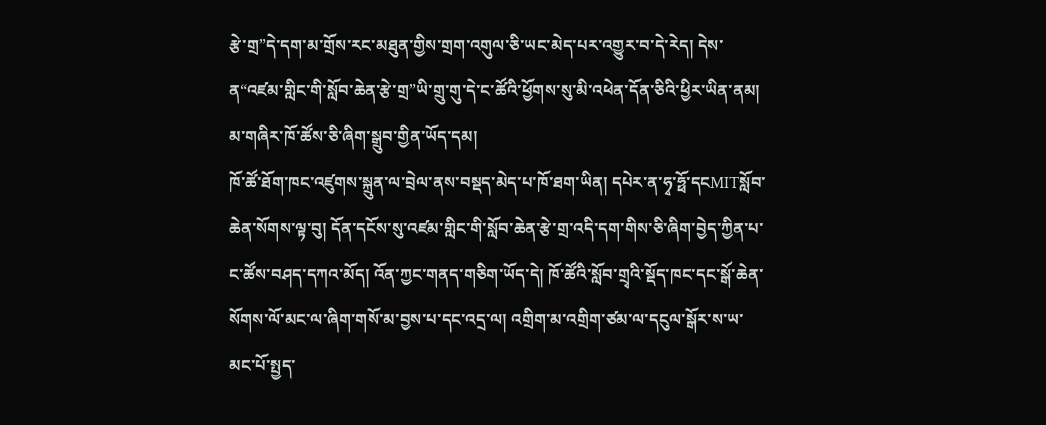རྩེ་གྲ”དེ་དག་མ་གྲོས་རང་མཐུན་གྱིས་གྲག་འགུལ་ཅི་ཡང་མེད་པར་འགྱུར་བ་དེ་རེད། དེས་ན“འཛམ་གླིང་གི་སློབ་ཆེན་རྩེ་གྲ”ཡི་གྲུ་གུ་དེ་ང་ཚོའི་ཕྱོགས་སུ་མི་འཕེན་དོན་ཅིའི་ཕྱིར་ཡིན་ནམ། མ་གཞིར་ཁོ་ཚོས་ཅི་ཞིག་སྒྲུབ་གྱིན་ཡོད་དམ།
ཁོ་ཚོ་ཐོག་ཁང་འཛུགས་སྐྲུན་ལ་བྲེལ་ནས་བསྡད་མེད་པ་ཁོ་ཐག་ཡིན། དཔེར་ན་ཧྭ་ཧྥོ་དངMITསློབ་ཆེན་སོགས་ལྟ་བུ། དོན་དངོས་སུ་འཛམ་གླིང་གི་སློབ་ཆེན་རྩེ་གྲ་འདི་དག་གིས་ཅི་ཞིག་བྱེད་ཀྱིན་པ་ང་ཚོས་བཤད་དཀའ་མོད། འོན་ཀྱང་གནད་གཅིག་ཡོད་དེ། ཁོ་ཚོའི་སློབ་གྲྭའི་སྡོད་ཁང་དང་སྒོ་ཆེན་སོགས་ལོ་མང་ལ་ཞིག་གསོ་མ་བྱས་པ་དང་འདྲ་ལ། འགྲིག་མ་འགྲིག་ཙམ་ལ་དངུལ་སྒོར་ས་ཡ་མང་པོ་སྤྱད་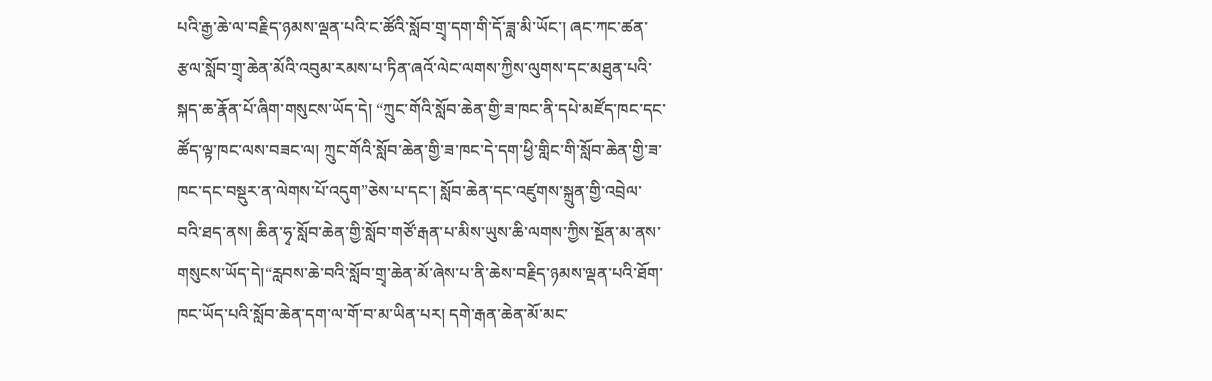པའི་རྒྱ་ཆེ་ལ་བརྗིད་ཉམས་ལྡན་པའི་ང་ཚོའི་སློབ་གྲྭ་དག་གི་དོ་ཟླ་མི་ཡོང་། ཞང་ཀང་ཚན་རྩལ་སློབ་གྲྭ་ཆེན་མོའི་འབུམ་རམས་པ་ཏིན་ཞའོ་ལེང་ལགས་ཀྱིས་ལུགས་དང་མཐུན་པའི་སྐད་ཆ་རྣོན་པོ་ཞིག་གསུངས་ཡོད་དེ། “ཀྲུང་གོའི་སློབ་ཆེན་གྱི་ཟ་ཁང་ནི་དཔེ་མཛོད་ཁང་དང་ཚོད་ལྟ་ཁང་ལས་བཟང་ལ། ཀྲུང་གོའི་སློབ་ཆེན་གྱི་ཟ་ཁང་དེ་དག་ཕྱི་གླིང་གི་སློབ་ཆེན་གྱི་ཟ་ཁང་དང་བསྡུར་ན་ལེགས་པོ་འདུག”ཅེས་པ་དང་། སློབ་ཆེན་དང་འཛུགས་སྐྲུན་གྱི་འབྲེལ་བའི་ཐད་ནས། ཆིན་ཧྭ་སློབ་ཆེན་གྱི་སློབ་གཙོ་རྒན་པ་མིས་ཡུས་ཆི་ལགས་ཀྱིས་སྔོན་མ་ནས་གསུངས་ཡོད་དེ།“རླབས་ཆེ་བའི་སློབ་གྲྭ་ཆེན་མོ་ཞེས་པ་ནི་ཆེས་བརྗིད་ཉམས་ལྡན་པའི་ཐོག་ཁང་ཡོད་པའི་སློབ་ཆེན་དག་ལ་གོ་བ་མ་ཡིན་པར། དགེ་རྒན་ཆེན་མོ་མང་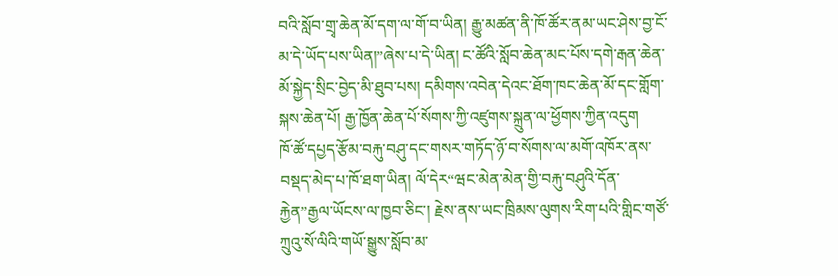བའི་སློབ་གྲྭ་ཆེན་མོ་དག་ལ་གོ་བ་ཡིན། རྒྱུ་མཚན་ནི་ཁོ་ཚོར་ནམ་ཡང་ཤེས་བྱ་ངོ་མ་དེ་ཡོད་པས་ཡིན།”ཞེས་པ་དེ་ཡིན། ང་ཚོའི་སློབ་ཆེན་མང་པོས་དགེ་རྒན་ཆེན་མོ་སྐྱེད་སྲིང་བྱེད་མི་ཐུབ་པས། དམིགས་འབེན་དེའང་ཐོག་ཁང་ཆེན་མོ་དང་གློག་སྐས་ཆེན་པོ། རྒྱ་ཁྱོན་ཆེན་པོ་སོགས་ཀྱི་འཛུགས་སྐྲུན་ལ་ཕྱོགས་ཀྱིན་འདུག
ཁོ་ཚོ་དཔྱད་རྩོམ་བརྐུ་བཤུ་དང་གསར་གཏོད་ཉོ་བ་སོགས་ལ་མགོ་འཁོར་ནས་བསྡད་མེད་པ་ཁོ་ཐག་ཡིན། ལོ་དེར“ཝང་མེན་མེན་གྱི་བརྐུ་བཤུའི་དོན་རྐྱེན”རྒྱལ་ཡོངས་ལ་ཁྱབ་ཅིང་། རྗེས་ནས་ཡང་ཁྲིམས་ལུགས་རིག་པའི་གླིང་གཙོ་ཀྲུའུ་སོ་ལིའི་གཡོ་སྒྱུས་སློབ་མ་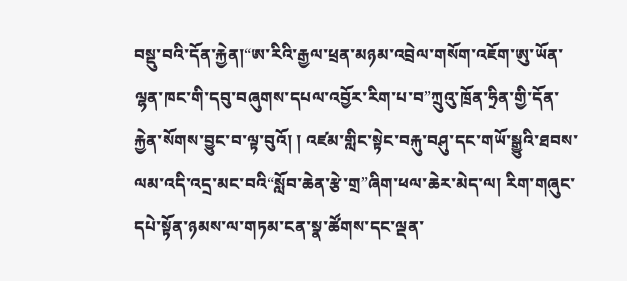བསྡུ་བའི་དོན་རྐྱེན།“ཨ་རིའི་རྒྱལ་ཕྲན་མཉམ་འབྲེལ་གསོག་འཇོག་ཨུ་ཡོན་ལྷན་ཁང་གི་དབུ་བཞུགས་དཔལ་འབྱོར་རིག་པ་བ”ཀྲུའུ་ཁྲོན་ཧྲིན་གྱི་དོན་རྐྱེན་སོགས་བྱུང་བ་ལྟ་བུའོ། ། འཛམ་གླིང་སྟེང་བརྐུ་བཤུ་དང་གཡོ་སྒྱུའི་ཐབས་ལམ་འདི་འདྲ་མང་བའི“སློབ་ཆེན་རྩེ་གྲ”ཞིག་ཕལ་ཆེར་མེད་ལ། རིག་གཞུང་དཔེ་སྟོན་ཉམས་ལ་གཏམ་ངན་སྣ་ཚོགས་དང་ལྡན་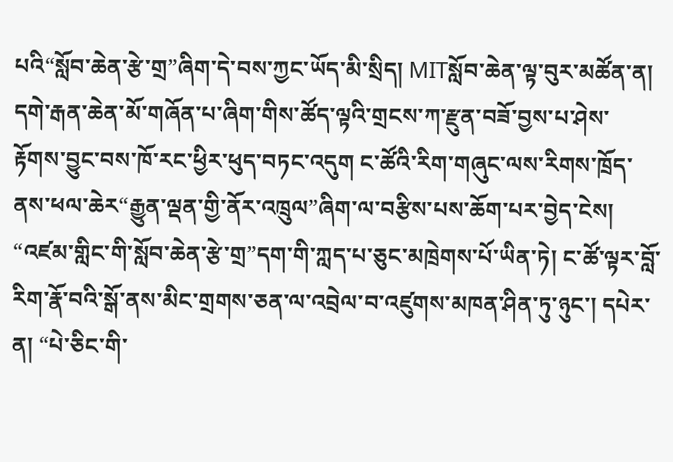པའི“སློབ་ཆེན་རྩེ་གྲ”ཞིག་དེ་བས་ཀྱང་ཡོད་མི་སྲིད། MITསློབ་ཆེན་ལྟ་བུར་མཚོན་ན། དགེ་རྒན་ཆེན་མོ་གཞོན་པ་ཞིག་གིས་ཚོད་ལྟའི་གྲངས་ཀ་རྫུན་བཟོ་བྱས་པ་ཤེས་རྟོགས་བྱུང་བས་ཁོ་རང་ཕྱིར་ཕུད་བཏང་འདུག ང་ཚོའི་རིག་གཞུང་ལས་རིགས་ཁྲོད་ནས་ཕལ་ཆེར“རྒྱུན་ལྡན་གྱི་ནོར་འཁྲུལ”ཞིག་ལ་བརྩིས་པས་ཆོག་པར་བྱེད་ངེས། “འཛམ་གླིང་གི་སློབ་ཆེན་རྩེ་གྲ”དག་གི་ཀླད་པ་ཅུང་མཁྲེགས་པོ་ཡིན་ཏེ། ང་ཚོ་ལྟར་བློ་རིག་རྣོ་བའི་སྒོ་ནས་མིང་གྲགས་ཅན་ལ་འབྲེལ་བ་འཛུགས་མཁན་ཤིན་ཏུ་ཉུང་། དཔེར་ན། “པེ་ཅིང་གི་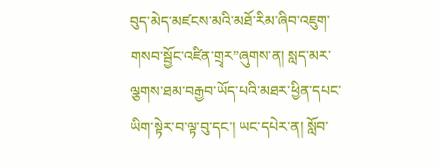བུད་མེད་མཛངས་མའི་མཐོ་རིམ་ཞིབ་འཇུག་གསབ་སྦྱོང་འཛིན་གྲྭར”ཞུགས་ན། སླད་མར་ལྕགས་ཐམ་བརྒྱབ་ཡོད་པའི་མཐར་ཕྱིན་དཔང་ཡིག་སྟེར་བ་ལྟ་བུ་དང་། ཡང་དཔེར་ན། སློབ་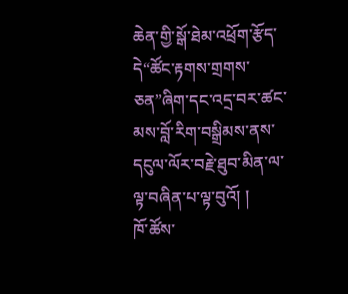ཆེན་གྱི་སྒོ་ཐེམ་འཕྲོག་རྩོད་དེ“ཚོང་རྟགས་གྲགས་ཅན”ཞིག་དང་འདྲ་བར་ཚང་མས་བློ་རིག་བསྒྲིམས་ནས་དངུལ་ལོར་བརྗེ་ཐུབ་མིན་ལ་ལྟ་བཞིན་པ་ལྟ་བུའོ། །
ཁོ་ཚོས་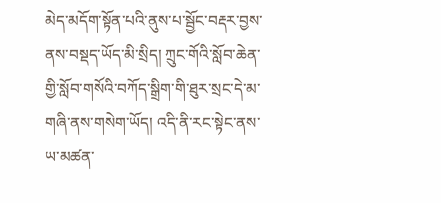མེད་མདོག་སྟོན་པའི་ནུས་པ་སྦྱོང་བརྡར་བྱས་ནས་བསྡད་ཡོད་མི་སྲིད། ཀྲུང་གོའི་སློབ་ཆེན་གྱི་སློབ་གསོའི་བཀོད་སྒྲིག་གི་ཐུར་སྲང་དེ་མ་གཞི་ནས་གསེག་ཡོད། འདི་ནི་རང་སྟེང་ནས་ཡ་མཚན་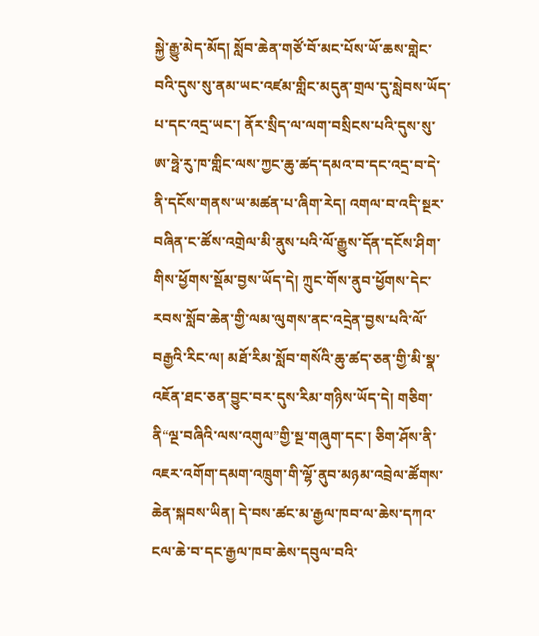སྐྱེ་རྒྱུ་མེད་མོད། སློབ་ཆེན་གཙོ་བོ་མང་པོས་ཡོ་ཆས་གླེང་བའི་དུས་སུ་ནམ་ཡང་འཛམ་གླིང་མདུན་གྲལ་དུ་སླེབས་ཡོད་པ་དང་འདྲ་ཡང་། ནོར་སྲིད་ལ་ལག་བསྲིངས་པའི་དུས་སུ་ཨ་ཧྥེ་རུ་ཁ་གླིང་ལས་ཀྱང་ཆུ་ཚད་དམའ་བ་དང་འདྲ་བ་དེ་ནི་དངོས་གནས་ཡ་མཚན་པ་ཞིག་རེད། འགལ་བ་འདི་སྔར་བཞིན་ང་ཚོས་འགྲེལ་མི་ནུས་པའི་ལོ་རྒྱུས་དོན་དངོས་ཤིག་གིས་ཕྱོགས་སྡོམ་བྱས་ཡོད་དེ། ཀྲུང་གོས་ནུབ་ཕྱོགས་དེང་རབས་སློབ་ཆེན་གྱི་ལམ་ལུགས་ནང་འདྲེན་བྱས་པའི་ལོ་བརྒྱའི་རིང་ལ། མཐོ་རིམ་སློབ་གསོའི་ཆུ་ཚད་ཅན་གྱི་མི་སྣ་འཇོན་ཐང་ཅན་བྱུང་བར་དུས་རིམ་གཉིས་ཡོད་དེ། གཅིག་ནི“ལྔ་བཞིའི་ལས་འགུལ”གྱི་སྔ་གཞུག་དང་། ཅིག་ཤོས་ནི་འཇར་འགོག་དམག་འཁྲུག་གི་ལྷོ་ནུབ་མཉམ་འབྲེལ་ཚོགས་ཆེན་སྐབས་ཡིན། དེ་བས་ཚང་མ་རྒྱལ་ཁབ་ལ་ཆེས་དཀའ་ངལ་ཆེ་བ་དང་རྒྱལ་ཁབ་ཆེས་དབུལ་བའི་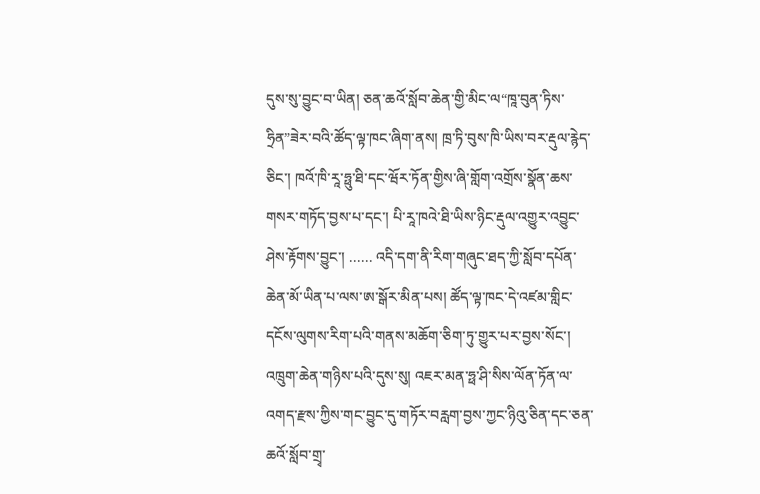དུས་སུ་བྱུང་བ་ཡིན། ཅན་ཆའོ་སློབ་ཆེན་གྱི་མིང་ལ“ཁཱ་བུན་ཏིས་ཧྲིན”ཟེར་བའི་ཚོད་ལྟ་ཁང་ཞིག་ནས། ཁྲ་ཏི་བུས་ཁི་ཡིས་བར་རྡུལ་རྙེད་ཅིང་། ཁའོ་ཁི་རཱ་ཧྥུ་ཐི་དང་ཝོར་ཏོན་གྱིས་ཞི་གློག་འགྲོས་སྣོན་ཆས་གསར་གཏོད་བྱས་པ་དང་། པི་རཱ་ཁའེ་ཐི་ཡིས་ཉིང་རྡུལ་འགྱུར་འབྱུང་ཤེས་རྟོགས་བྱུང་། ...... འདི་དག་ནི་རིག་གཞུང་ཐད་ཀྱི་སློབ་དཔོན་ཆེན་མོ་ཡིན་པ་ལས་ཨ་སྒོར་མིན་པས། ཚོད་ལྟ་ཁང་དེ་འཛམ་གླིང་དངོས་ལུགས་རིག་པའི་གནས་མཆོག་ཅིག་ཏུ་གྱུར་པར་བྱས་སོང་།
འཁྲུག་ཆེན་གཉིས་པའི་དུས་སུ། འཇར་མན་ཧྥ་ཤི་སིས་ལོན་ཏོན་ལ་འགད་རྫས་ཀྱིས་གང་བྱུང་དུ་གཏོར་བརླག་བྱས་ཀྱང་ཉིའུ་ཅིན་དང་ཅན་ཆའོ་སློབ་གྲྭ་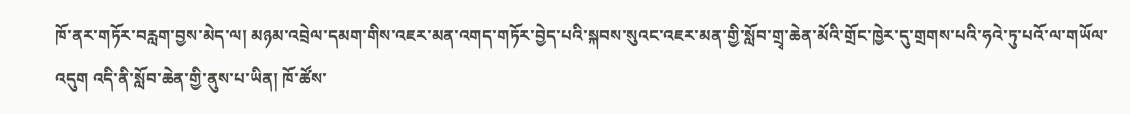ཁོ་ནར་གཏོར་བརླག་བྱས་མེད་ལ། མཉམ་འབྲེལ་དམག་གིས་འཇར་མན་འགད་གཏོར་བྱེད་པའི་སྐབས་སུའང་འཇར་མན་གྱི་སློབ་གྲྭ་ཆེན་མོའི་གྲོང་ཁྱེར་དུ་གྲགས་པའི་ཧའེ་ཏུ་པའོ་ལ་གཡོལ་འདུག འདི་ནི་སློབ་ཆེན་གྱི་ནུས་པ་ཡིན། ཁོ་ཚོས་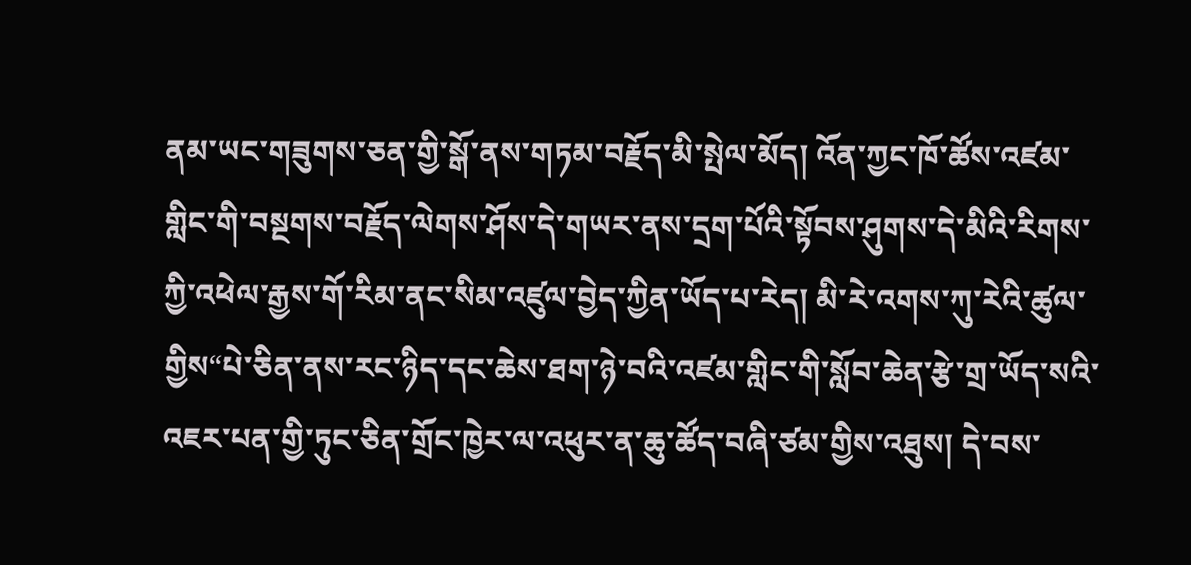ནམ་ཡང་གཟུགས་ཅན་གྱི་སྒོ་ནས་གཏམ་བརྗོད་མི་སྤེལ་མོད། འོན་ཀྱང་ཁོ་ཚོས་འཛམ་གླིང་གི་བསྔགས་བརྗོད་ལེགས་ཤོས་དེ་གཡར་ནས་དྲག་པོའི་སྟོབས་ཤུགས་དེ་མིའི་རིགས་ཀྱི་འཕེལ་རྒྱས་གོ་རིམ་ནང་སིམ་འཛུལ་བྱེད་ཀྱིན་ཡོད་པ་རེད། མི་རེ་འགས་ཀུ་རེའི་ཚུལ་གྱིས“པེ་ཅིན་ནས་རང་ཉིད་དང་ཆེས་ཐག་ཉེ་བའི་འཛམ་གླིང་གི་སློབ་ཆེན་རྩེ་གྲ་ཡོད་སའི་འཇར་པན་གྱི་ཏུང་ཅིན་གྲོང་ཁྱེར་ལ་འཕུར་ན་ཆུ་ཚོད་བཞི་ཙམ་གྱིས་འཐུས། དེ་བས་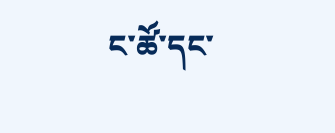ང་ཚོ་དང་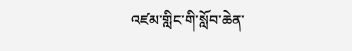འཛམ་གླིང་གི་སློབ་ཆེན་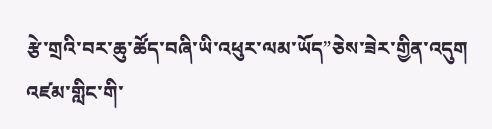རྩེ་གྲའི་བར་ཆུ་ཚོད་བཞི་ཡི་འཕུར་ལམ་ཡོད”ཅེས་ཟེར་གྱིན་འདུག འཛམ་གླིང་གི་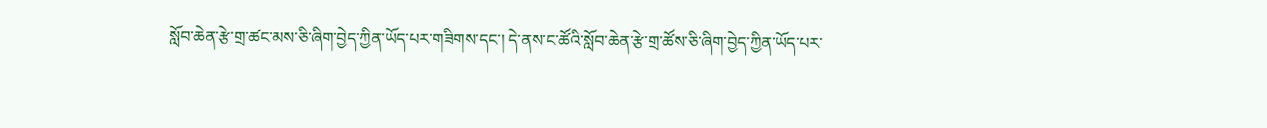སློབ་ཆེན་རྩེ་གྲ་ཚང་མས་ཅི་ཞིག་བྱེད་ཀྱིན་ཡོད་པར་གཟིགས་དང་། དེ་ནས་ང་ཚོའི་སློབ་ཆེན་རྩེ་གྲ་ཚོས་ཅི་ཞིག་བྱེད་ཀྱིན་ཡོད་པར་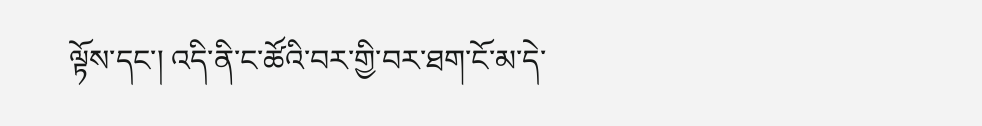ལྟོས་དང་། འདི་ནི་ང་ཚོའི་བར་གྱི་བར་ཐག་ངོ་མ་དེ་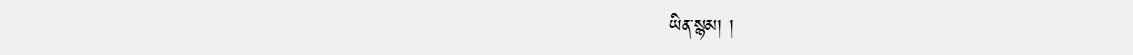ཡིན་སྙམ། །